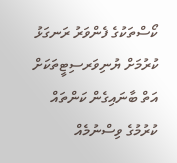ކޯސްތަކުގެ ފެންވަރު ރަނގަޅު ކުރުމަށް ޔުނިވަރސިޓީތަކަށް އަތް ބާނައިގެން ކަންތައް ކުރުމުގެ ވިސްނުމެއް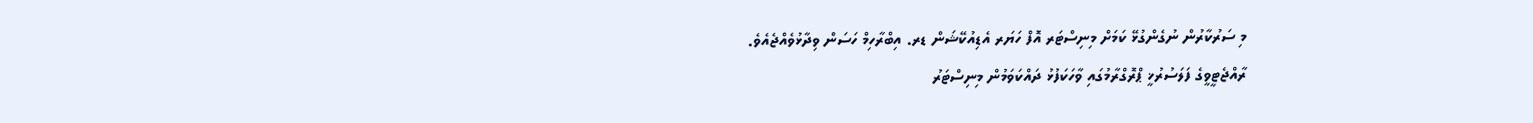މި ސަރުކާރުން ނުގެންގުޅޭ ކަމަށް މިނިސްޓަރ އޮފް ހަޔަރ އެޑިއުކޭޝަން ޑރ. އިބްރާހިމް ހަސަން ވިދާޅުވެއްޖެއެވެ.
ރާއްޖެޓީވީގެ ފަލަސުރުޚީ ޕްރޮގްރާމުގައި ވާހަކަފުޅު ދައްކަވަމުން މިނިސްޓަރު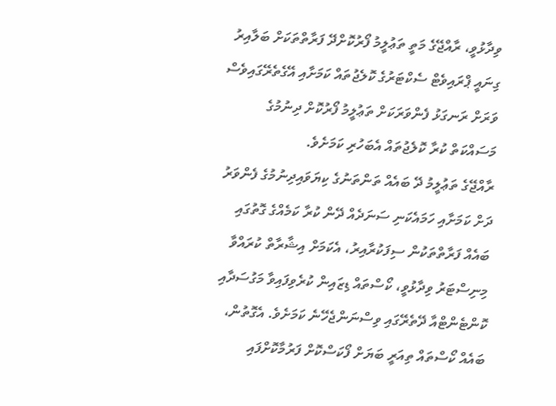ވިދާޅުވީ، ރާއްޖޭގެ މަތީ ތަޢުލީމު ފޯރުކޮށްދޭ ފަރާތްތަކަށް ބަލާއިރު ގިނައީ ޕްރައިވެޓް ސެކްޓަރުގެ ކޮލެޖުތައް ކަމަށާއި އޭގެތެރޭގައިވެސް ވަރަށް ރަނގަޅު ފެންވަރަކަށް ތަޢުލީމު ފޯރުކޮށް ދިނުމުގެ މަސައްކަތް ކުރާ ކޮލެޖުތައް އެބަހުރި ކަމަށެވެ.
ރާއްޖޭގެ ތަޢުލީމު ދޭ ބައެއް ތަންތަނުގެ ކިޔަވައިދިނުމުގެ ފެންވަރު ދަށް ކަމަށާއި ހަމައެކަނި ސަނަދެއް ދޭން ކުރާ ކަމެއްގެ ގޮތުގައި ބައެއް ފަރާތްތަކުން ސިފަކުރާއިރު، އެކަމަށް އިޝާރާތް ކުރައްވާ މިނިސްޓަރު ވިދާޅުވީ، ކޯސްތައް ޑިޒައިން ކުރެވިފައިވާ މަގުސަދާއި ކޮންޓެންޓްއާ ދޭތެރޭގައި ވިސްނަންޖެހޭނެ ކަމަށެވެ. އެގޮތުން، ބައެއް ކޯސްތައް ތިއަރީ ބަޔަށް ފޯކަސްކޮށް ފަރުމާކޮށްފައި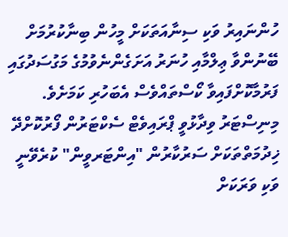ހުންނައިރު ވަކި ސިނާއަތަކަށް މީހުން ބިނާކުރުމަށް ބޭނުންވާ ޢިލްމާއި ހުނަރު އަށަގެންނެވުމުގެ މަގުސަދުގައި ފަރުމާކޮށްފައިވާ ކޯސްތައްވެސް އެބަހުރި ކަމަށެވެ.
މިނިސްޓަރު ވިދާޅުވީ ޕްރައިވެޓް ސެކްޓަރުން ފޯރުކޮށްދޭ ޚިދުމަތްތަކަށް ސަރުކާރުން "އިންޓަރވީން" ކުރެވޭނީ ވަކި ވަރަކަށް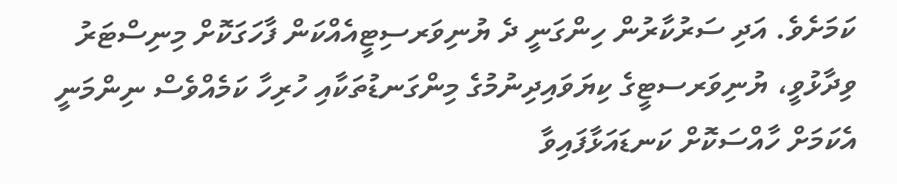ކަމަށެވެ. އަދި ސަރުކާރުން ހިންގަނީ ދެ ޔުނިވަރސިޓީއެއްކަން ފާހަގަކޮށް މިނިސްޓަރު ވިދާޅުވީ، ޔުނިވަރސޓީގެ ކިޔަވައިދިނުމުގެ މިންގަނޑުތަކާއި ހުރިހާ ކަމެއްވެސް ނިންމަނީ އެކަމަށް ހާއްސަކޮށް ކަނޑައަޅާފައިވާ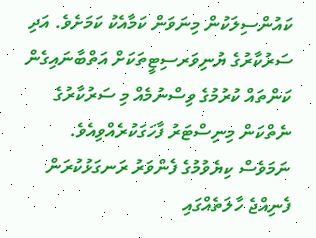ކައުންސިލަކުން މިނަވަން ކަމާއެކު ކަމަށެވެ. އަދި ސަރުކާރުގެ ޔުނިވަރސިޓީތަކަށް އަތްބާނައިގެން ކަންތައް ކުރުމުގެ ވިސްނުމެއް މި ސަރުކާރުގެ ނެތްކަން މިނިސްޓަރު ފާހަގަކުރެއްވިއެވެ.
ނަމަވެސް ކިޔެވުމުގެ ފެންވަރު ރަނގަޅުކުރަން ފެނިއްޖެ ހާލަތެއްގައި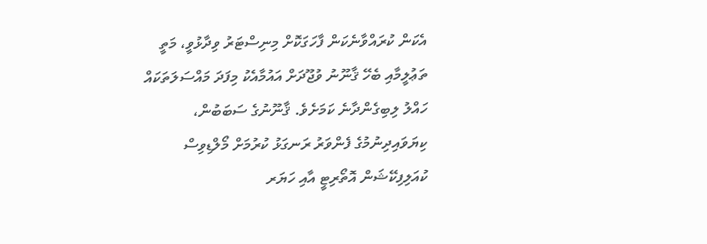އެކަން ކުރައްވާނެކަން ފާހަގަކޮށް މިނިސްޓަރު ވިދާޅުވީ، މަތީ ތަޢުލީމާއި ބެހޭ ޤާނޫނު ވުޖޫދަށް އައުމާއެކު މިފަދަ މައްސަލަތަކައް ހައްލު ލިބިގެންދާނެ ކަމަށެވެ. ޤާނޫނުގެ ސަބަބުން، ކިޔަވައިދިނުމުގެ ފެންވަރު ރަނގަޅު ކުރުމަށް މޯލްޑިވިސް ކުއަލިފިކޭޝަން އޮތޯރިޓީ އާއި ހަޔަރ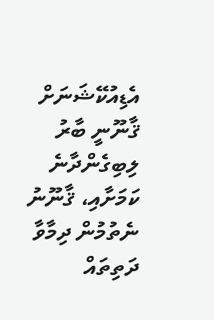އެޑިއުކޭޝަނަށް ޤާނޫނީ ބާރު ލިބިގެންދާނެ ކަމަށާއި، ޤާނޫނު ނެތުމުން ދިމާވާ ދަތިތައް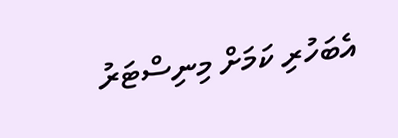އެބަހުރި ކަމަށް މިނިސްޓަރު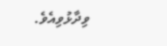ވިދާޅުވިއެވެ.